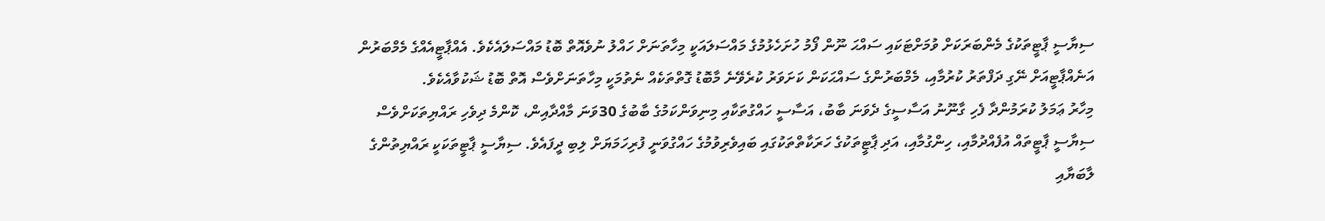ސިޔާސީ ޕާޓީތަކުގެ މެންބަރަކަށް ވުމަށްޓަކައި ސައްޙަ ނޫން ފޯމު ހުށަހެޅުމުގެ މައްސަލައަކީ މިހާތަނަށް ހައްލު ނުވެއޮތް ބޮޑު މައްސަލައެކެވެ. އެއްޕާޓީއެއްގެ މެމްބަރުން އަނެއްޕާޓީއަށް ނޭގި ދަފްތަރު ކުރުމާއި، މެމްބަރުންގެ ސައްޙަކަން ކަށަވަރު ކުރެވޭނެ މާބޮޑު ގޮތްތަކެއް ނެތުމަކީ މިހާތަނަށްވެސް އޮތް ބޮޑު ޝަކުވާއެކެވެ.
މިހާރު ޢަމަލު ކުރަމުންދާ ފެހި ގާނޫނު އަސާސީގެ ދެވަނަ ބާބު، އަސާސީ ހައްގުތަކާއި މިނިވަންކަމުގެ ބާބުގެ 30ވަނަ މާއްދާއިން، ކޮންމެ ދިވެހި ރައްޔިތަކަށްވެސް ސިޔާސީ ޕާޓީތައް އުފެއްދުމާއި، ހިންގުމާއި، އަދި ޕާޓީތަކުގެ ހަރަކާތްތަކުގައި ބައިވެރިވުމުގެ ހައްގުވަނީ ފުރިހަމަޔަށް ލިބި ދީފައެވެ. ސިޔާސީ ޕާޓީތަކަކީ ރައްޔިތުންގެ ލާބަޔާއި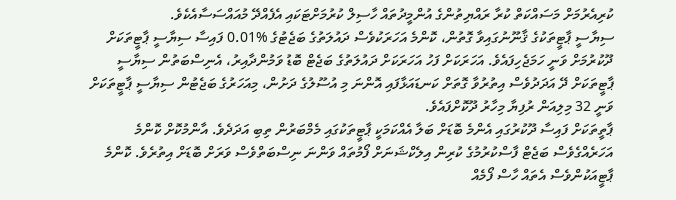ކުރިއެރުމަށް މަސައްކަތް ކުރާ ރައްޔިތުންގެ އުންމީދުތައް ހާސިލް ކުރުމަށްޓަކައި އެފެއްދޭ މުއައްސަސާއެކެވެ.
ސިޔާސީ ޕާޓީތަކުގެ ޤާނޫނުގައިވާ ގޮތުން، ކޮންމެ އަހަރަކުވެސް ދައުލަތުގެ ބަޖެޓުގެ %0.01 ފައިސާ ސިޔާސީ ޕާޓީތަކަށް ދޫކުރުމަށް ވަނީ ހަމަޖެހިފައެވެ. އަހަރަކަށް ފަހު އަހަރަކަށް ދައުލަތުގެ ބަޖެޓް ބޮޑު ވަމުންދާއިރު، އެނިސްބަތުން ސިޔާސީ ޕާޓީތަކަށް ދޭ އަދަދުވެސް އިތުރުވާ ގޮތަށް ކަނޑައަޅާފައި އޮންނަ މި އުސޫލުގެ ދަށުން، މިއަހަރުގެ ބަޖެޓުން ސިޔާސީ ޕާޓީތަކަށް ވަނީ 32 މިލިއަން ރުފިޔާ މިހާރު ދޫކޮށްފައެވެ.
ޕާތީތަކަށް ފައިސާ ދޫކުރުގައި އެންމެ ބޮޑަށް ބަލާ އެއްކަމަކީ ޕާޓީތަކުގައި މެމްބަރުން ތިބި އަދަދެވެ. އާންމުކޮށް ކޮންމެ އަހަރެއްގެވެސް ބަޖެޓް ފާސްކުރުމުގެ ކުރިން އިލެކްޝަނަށް ފޯމުތައް ވަންނަ ނިސްބަތްވެސް ވަރަށް ބޮޑަށް އިތުރެވެ. ކޮންމެ ޕާޓީއަކުންވެސް އެތައް ހާސް ފޯމެއް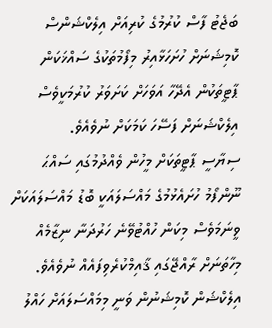ބަޖެޓު ފާސް ކުރުމުގެ ކުރިއަށް އިލެކްޝަންސް ކޮމިޝަނަށް ހުށަހަޅާއިރު މިފޯމުތަކުގެ ސައްޚަކަން ޕާޓީތަކުން އެދޭހާ އަވަހަށް ކަށަވަރު ކުރުމަކީވެސް އިލެކްޝަނަށް ފަސޭހަ ކަމަކަށް ނުވެއެވެ.
ސިޔާސީ ޕާޓީތަކަށް މީހުން ވެއްދުމުގައި ސައްޙަ ނޫންފޯމު ހުށައެޅުމުގެ މައްސަލައަކީ ބޮޑު މައްސަލައަކަށް ވީނަމަވެސް މިކަން ހުއްޓުވޭނެ ހަރުދަނާ ނިޒާމެއް މިހާތަނަށް ރާއްޖޭގައި ޤާއިމްކުރެވިފައެއް ނުވެއެވެ. އިލެކްޝަން ކޮމިޝަނުން ވަނީ މިމައްސަލައަށް ހައްލު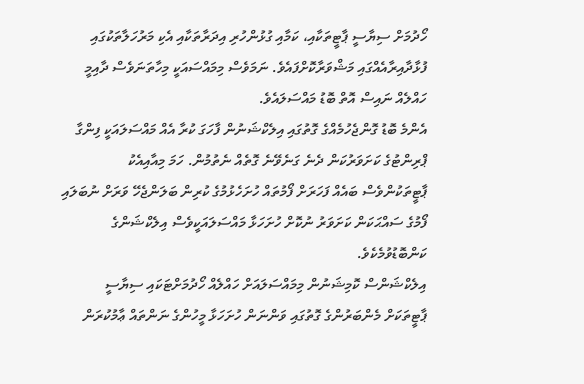ހޯދުމަށް ސިޔާސީ ޕާޓީތަކާއި، ކަމާއި ގުޅުންހުރި އިދަރާތަކާއި އެކި މަރުހަލާތަކުގައި ފުޅާދާއިރާއެއްގައި މަޝްވަރާކޮށްފައެވެ. ނަމަވެސް މިމައްސައަކީ މިހާތަނަވެސް ދާއިމީ ހައްލެއް ނައިސް އޮތް ބޮޑު މައްސަލައެވެ.
އެންމެ ބޮޑު ގޮންޖެހުމެއްގެ ގޮތުގައި އިލެކްޝަނުން ފާހަގަ ކުރާ އެއް މައްސަލައަކީ ފިންގާ ޕްރިންޓުގެ ކަށަވަރުކަން ދެނެ ގަނެވޭނެ ގޮތެއް ނެތުމުން. ހަމަ މިއާއިއެކު ޕާޓީތަކުންވެސް ބައެއް ފަހަރަށް ފޯމުތައް ހުށަހެޅުމުގެ ކުރިން ބަލަންޖެހޭ ވަރަށް ނުބަލައި ފޯމުގެ ސައްޙަކަން ކަށަވަރު ނުކޮށް ހުށަހަޅާ މައްސަލައަކީވެސް އިލެކްޝަންގެ ކަންބޮޑުވުމެކެވެ.
އިލެކްޝަންސް ކޮމިޝަނުން މިމައްސަލައަށް ހައްލެއް ހޯދުމަށްޓަކައި ސިޔާސީ ޕާޓީތަކަށް މެންބަރުންގެ ގޮތުގައި ވަންނަން ހުށަހަޅާ މީހުންގެ ނަންތައް ޢާމުކުރަން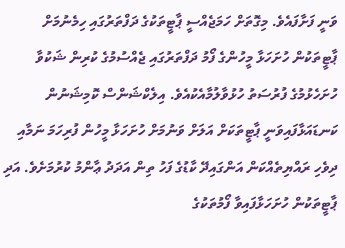ވަނީ ފަށާފައެވެ. މިގޮތަށް ހަމަޖެއްސީ ޕާޓީތަކުގެ ދަފްތަރުގައި ހިމެނުމަށް ޕާޓީތަކުން ހުށަހަޅާ މީހުންގެ ފޯމު ދަފްތަރުގައި ޖެއްސުމުގެ ކުރިން ޝަކުވާ ހުށަހެޅުމުގެ ފުރުސަތު ހުޅުވާލުމާއެކުއެވެ. އިލެކްޝަންސް ކޮމިޝަނުން ކަނޑައަޅާފައިވަނީ ޕާޓީތަކަށް އަލަށް ވަނުމަށް ހުށަހަޅާ މީހުން ފުރިހަމަ ނަމާއި ދިވެހި ރައްޔިތެއްކަން އަންގައިދޭ ކާޑުގެ ފަހު ތިން އަދަދު ޢާންމު ކުރުމަށެވެ. އަދި ޕާޓީތަކުން ހުށަހަޅާފައިވާ ފޯމުތަކުގެ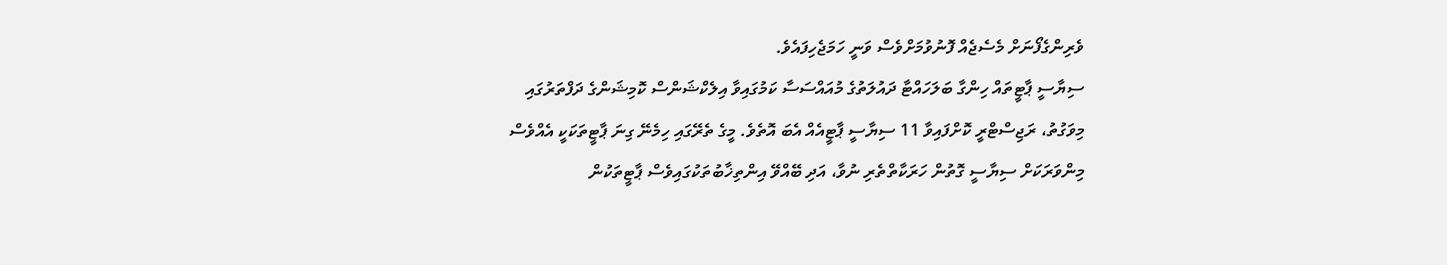ވެރިންގެފޯނަށް މެސެޖެއް ފޮނުވުމަށްވެސް ވަނީ ހަމަޖެހިފައެވެ.
ސިޔާސީ ޕާޓީތައް ހިންގާ ބަލަހައްޓާ ދައުލަތުގެ މުއައްސަސާ ކަމުގައިވާ އިލެކްޝަންސް ކޮމިޝަންގެ ދަފްތަރުގައި މިވަގުތު، ރަޖިސްޓްރީ ކޮށްފައިވާ 11 ސިޔާސީ ޕާޓީއެއް އެބަ އޮތެވެ. މީގެ ތެރޭގައި ހިމެނޭ ގިނަ ޕާޓީތަކަކީ އެއްވެސް މިންވަރަކަށް ސިޔާސީ ގޮތުން ހަރަކާތްތެރި ނުވާ، އަދި ބޭއްވޭ އިންތިޚާބުތަކުގައިވެސް ޕާޓީތަކުން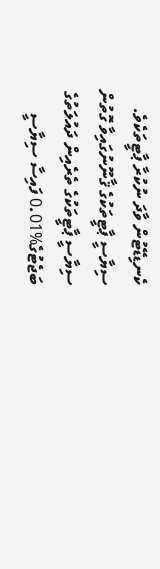ކެނޑިޑޭޓުން ވާދަ ނުކުރާ ޕާޓީތަކެވެ.
ސިޔާސީ ޕާޓީތަކުގެ ޤާނޫނުގައިވާ ގޮތުން ސިޔާސީ ޕާޓީތަކުގެ ތެރެއިން ދައުލަތުގެ ބަޖެޓުގެ%0.01 ފައިސާ ސިޔާސީ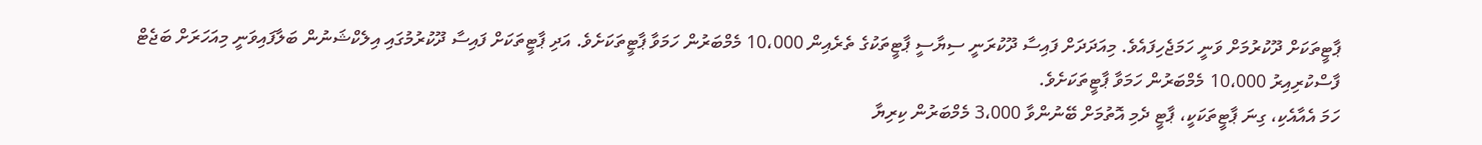ޕާޓީތަކަށް ދޫކުރުމަށް ވަނީ ހަމަޖެހިފައެވެ. މިއަދަދަށް ފައިސާ ދޫކުރަނީ ސިޔާސީ ޕާޓީތަކުގެ ތެރެއިން 10،000 މެމްބަރުން ހަމަވާ ޕާޓީތަކަށެވެ. އަދި ޕާޓީތަކަށް ފައިސާ ދޫކުރުމުގައި އިލެކްޝަނުން ބަލާފައިވަނީ މިއަހަރަށް ބަޖެޓް ފާސްކުރިއިރު 10،000 މެމްބަރުން ހަމަވާ ޕާޓީތަކަށެވެ.
ހަމަ އެއާއެކި، ގިނަ ޕާޓީތަކަކީ، ޕާޓީ ދެމި އޮތުމަށް ބޭނުންވާ 3،000 މެމްބަރުން ކިރިޔާ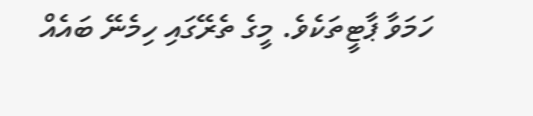ހަމަވާ ޕާޓީތަކެވެ. މީގެ ތެރޭގައި ހިމެނޭ ބައެއް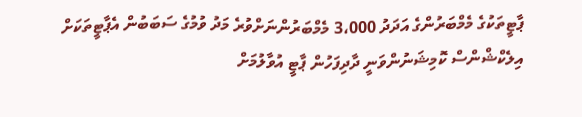ޕާޓީތަކުގެ މެމްބަރުންގެ އަދަދު 3،000 މެމްބަރުންނަށްވުރެ މަދު ވުމުގެ ސަބަބުން އެޕާޓީތަކަށް އިލެކްޝްންސް ކޮމިޝަނުންވަނީ ދާދިފަހުން ޕާޓީ އުވާލުމަށް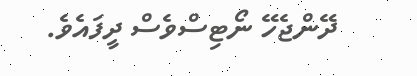ދޭންޖެހޭ ނޯޓިސްވެސް ދީފައެވެ.